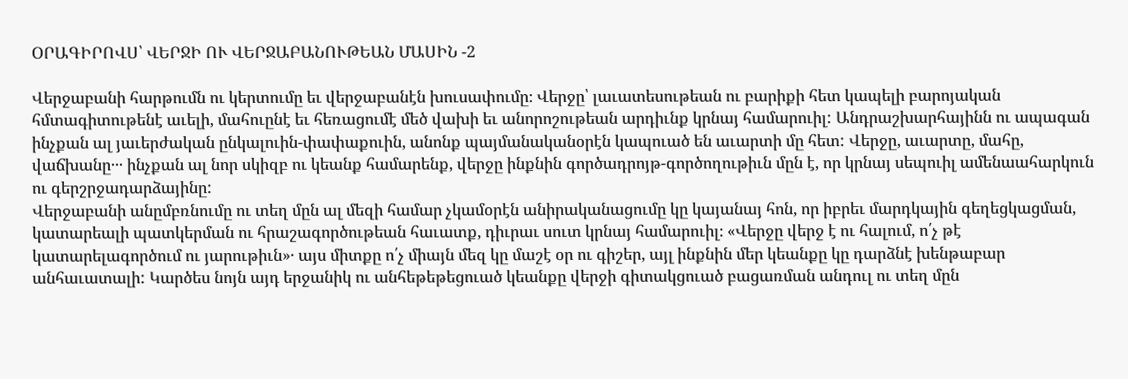ՕՐԱԳԻՐՈՎՍ՝ ՎԵՐՋԻ ՈՒ ՎԵՐՋԱԲԱՆՈՒԹԵԱՆ ՄԱՍԻՆ -2

Վերջաբանի հարթումն ու կերտումը եւ վերջաբանէն խուսափումը։ Վերջը՝ լաւատեսութեան ու բարիքի հետ կապելի բարոյական հմտագիտութենէ աւելի, մահուընէ եւ հեռացումէ մեծ վախի եւ անորոշութեան արդիւնք կրնայ համարուիլ: Անդրաշխարհայինն ու ապագան ինչքան ալ յաւերժական ընկալուին-փափաքուին, անոնք պայմանականօրէն կապուած են աւարտի մը հետ: Վերջը, աւարտը, մահը, վաճխանը․․․ ինչքան ալ նոր սկիզբ ու կեանք համարենք, վերջը ինքնին գործադրոյթ-գործողութիւն մըն է, որ կրնայ սեպուիլ ամենաահարկուն ու գերշրջադարձայինը:
Վերջաբանի անըմբռնումը ու տեղ մըն ալ մեզի համար չկամօրէն անիրականացումը կը կայանայ հոն, որ իբրեւ մարդկային գեղեցկացման, կատարեալի պատկերման ու հրաշագործութեան հաւատք, դիւրաւ սուտ կրնայ համարուիլ։ «Վերջը վերջ է ու հալում, ո՛չ թէ կատարելագործում ու յարութիւն»․ այս միտքը ո՛չ միայն մեզ կը մաշէ օր ու գիշեր, այլ ինքնին մեր կեանքը կը դարձնէ խենթաբար անհաւատալի: Կարծես նոյն այդ երջանիկ ու անհեթեթեցուած կեանքը վերջի գիտակցուած բացառման անդուլ ու տեղ մըն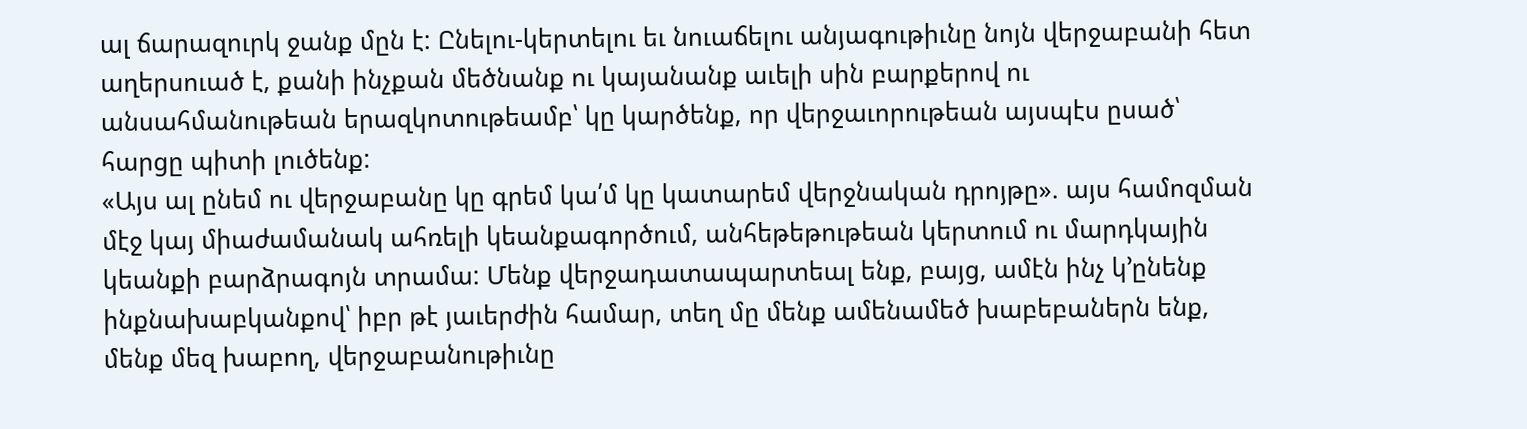ալ ճարազուրկ ջանք մըն է: Ընելու-կերտելու եւ նուաճելու անյագութիւնը նոյն վերջաբանի հետ աղերսուած է, քանի ինչքան մեծնանք ու կայանանք աւելի սին բարքերով ու անսահմանութեան երազկոտութեամբ՝ կը կարծենք, որ վերջաւորութեան այսպէս ըսած՝ հարցը պիտի լուծենք:
«Այս ալ ընեմ ու վերջաբանը կը գրեմ կա՛մ կը կատարեմ վերջնական դրոյթը». այս համոզման մէջ կայ միաժամանակ ահռելի կեանքագործում, անհեթեթութեան կերտում ու մարդկային կեանքի բարձրագոյն տրամա: Մենք վերջադատապարտեալ ենք, բայց, ամէն ինչ կ՚ընենք ինքնախաբկանքով՝ իբր թէ յաւերժին համար, տեղ մը մենք ամենամեծ խաբեբաներն ենք, մենք մեզ խաբող, վերջաբանութիւնը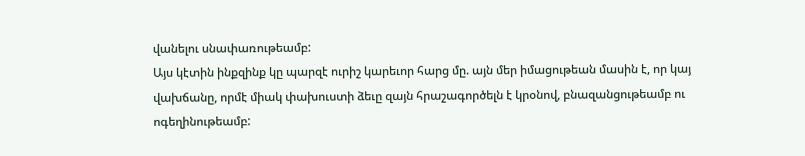վանելու սնափառութեամբ:
Այս կէտին ինքզինք կը պարզէ ուրիշ կարեւոր հարց մը. այն մեր իմացութեան մասին է, որ կայ վախճանը, որմէ միակ փախուստի ձեւը զայն հրաշագործելն է կրօնով, բնազանցութեամբ ու ոգեղինութեամբ: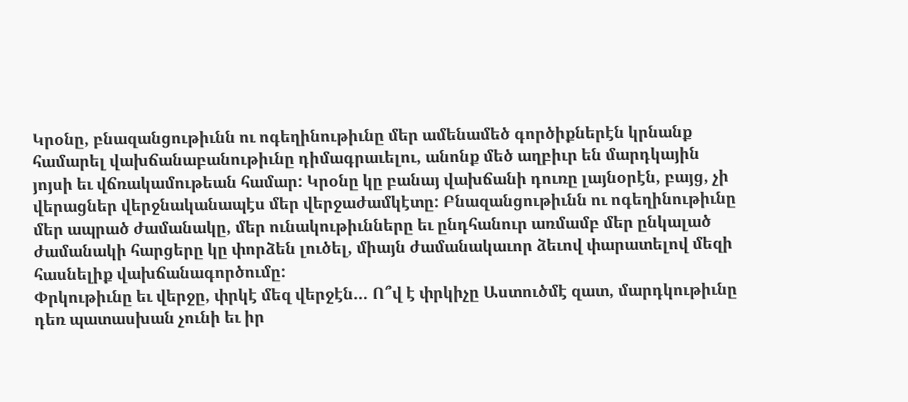Կրօնը, բնազանցութիւնն ու ոգեղինութիւնը մեր ամենամեծ գործիքներէն կրնանք համարել վախճանաբանութիւնը դիմագրաւելու, անոնք մեծ աղբիւր են մարդկային յոյսի եւ վճռակամութեան համար: Կրօնը կը բանայ վախճանի դուռը լայնօրէն, բայց, չի վերացներ վերջնականապէս մեր վերջաժամկէտը: Բնազանցութիւնն ու ոգեղինութիւնը մեր ապրած ժամանակը, մեր ունակութիւնները եւ ընդհանուր առմամբ մեր ընկալած ժամանակի հարցերը կը փորձեն լուծել, միայն ժամանակաւոր ձեւով փարատելով մեզի հասնելիք վախճանագործումը:
Փրկութիւնը եւ վերջը, փրկէ մեզ վերջէն… Ո՞վ է փրկիչը Աստուծմէ զատ, մարդկութիւնը դեռ պատասխան չունի եւ իր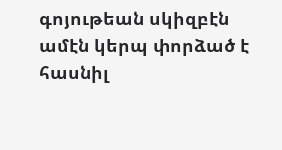գոյութեան սկիզբէն ամէն կերպ փորձած է հասնիլ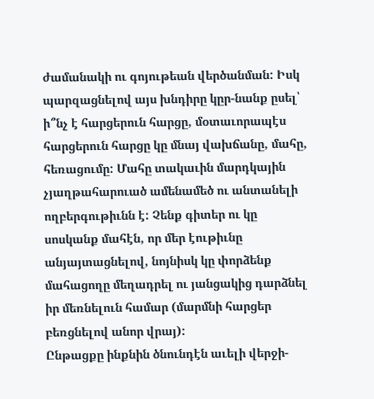ժամանակի ու գոյութեան վերծանման: Իսկ պարզացնելով այս խնդիրը կըր-նանք ըսել՝ ի՞նչ է հարցերուն հարցը, մօտաւորապէս հարցերուն հարցը կը մնայ վախճանը, մահը, հեռացումը: Մահը տակաւին մարդկային չյաղթահարուած ամենամեծ ու անտանելի ողբերգութիւնն է: Չենք գիտեր ու կը սոսկանք մահէն, որ մեր էութիւնը անյայտացնելով, նոյնիսկ կը փորձենք մահացողը մեղադրել ու յանցակից դարձնել իր մեռնելուն համար (մարմնի հարցեր բեռցնելով անոր վրայ):
Ընթացքը ինքնին ծնունդէն աւելի վերջի-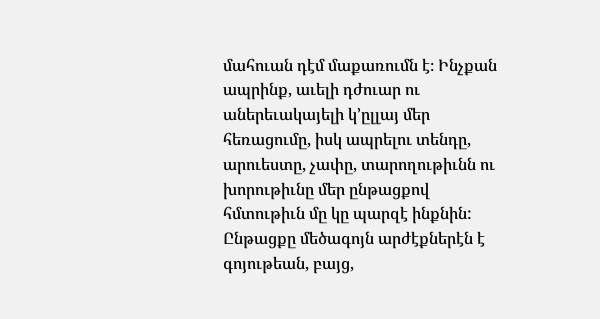մահուան դէմ մաքառումն է։ Ինչքան ապրինք, աւելի դժուար ու աներեւակայելի կ՚ըլլայ մեր հեռացումը, իսկ ապրելու տենդը, արուեստը, չափը, տարողութիւնն ու խորութիւնը մեր ընթացքով հմտութիւն մը կը պարզէ ինքնին: Ընթացքը մեծագոյն արժէքներէն է գոյութեան, բայց,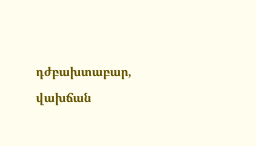դժբախտաբար, վախճան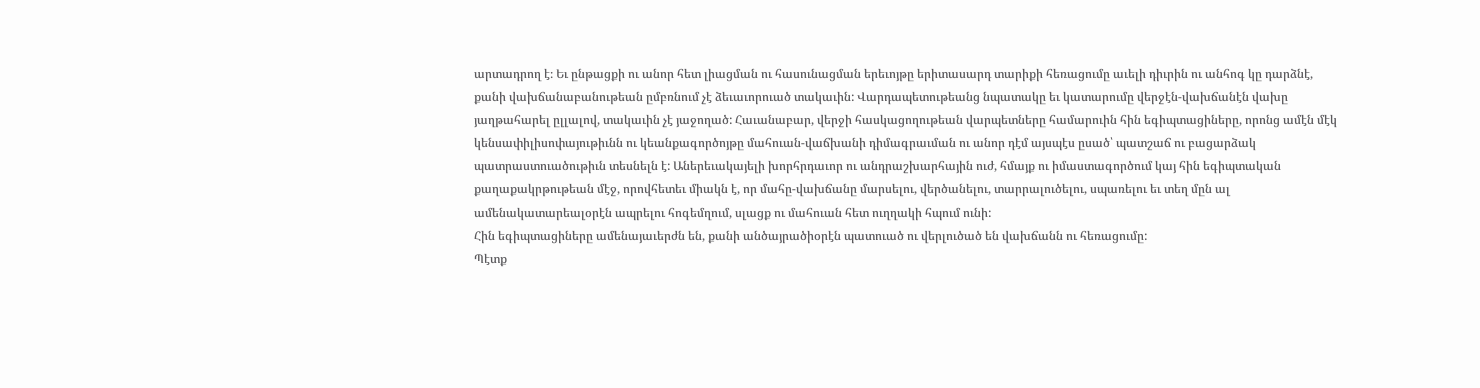արտադրող է։ Եւ ընթացքի ու անոր հետ լիացման ու հասունացման երեւոյթը երիտասարդ տարիքի հեռացումը աւելի դիւրին ու անհոգ կը դարձնէ, քանի վախճանաբանութեան ըմբռնում չէ ձեւաւորուած տակաւին: Վարդապետութեանց նպատակը եւ կատարումը վերջէն-վախճանէն վախը յաղթահարել ըլլալով, տակաւին չէ յաջողած: Հաւանաբար, վերջի հասկացողութեան վարպետները համարուին հին եգիպտացիները, որոնց ամէն մէկ կենսափիլիսոփայութիւնն ու կեանքագործոյթը մահուան-վաճխանի դիմագրաւման ու անոր դէմ այսպէս ըսած՝ պատշաճ ու բացարձակ պատրաստուածութիւն տեսնելն է: Աներեւակայելի խորհրդաւոր ու անդրաշխարհային ուժ, հմայք ու իմաստագործում կայ հին եգիպտական քաղաքակրթութեան մէջ, որովհետեւ միակն է, որ մահը-վախճանը մարսելու, վերծանելու, տարրալուծելու, սպառելու եւ տեղ մըն ալ ամենակատարեալօրէն ապրելու հոգեմղում, սլացք ու մահուան հետ ուղղակի հպում ունի:
Հին եգիպտացիները ամենայաւերժն են, քանի անծայրածիօրէն պատուած ու վերլուծած են վախճանն ու հեռացումը:
Պէտք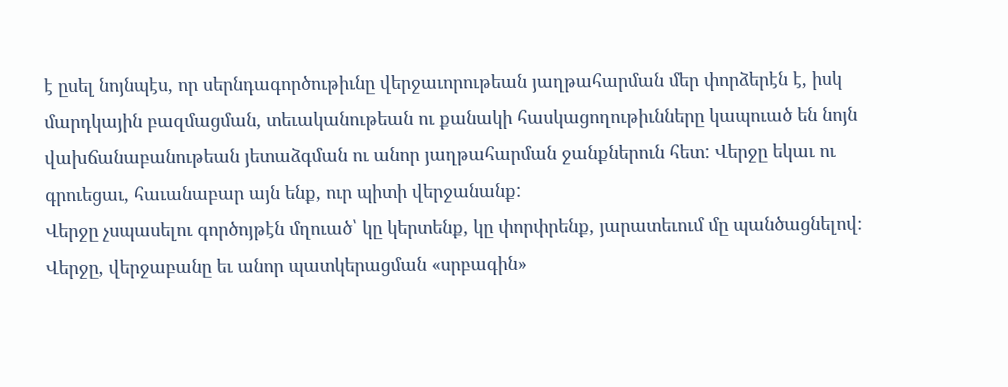է ըսել նոյնպէս, որ սերնդագործութիւնը վերջաւորութեան յաղթահարման մեր փորձերէն է, իսկ մարդկային բազմացման, տեւականութեան ու քանակի հասկացողութիւնները կապուած են նոյն վախճանաբանութեան յետաձգման ու անոր յաղթահարման ջանքներուն հետ: Վերջը եկաւ ու գրուեցաւ, հաւանաբար այն ենք, ուր պիտի վերջանանք:
Վերջը չսպասելու գործոյթէն մղուած՝ կը կերտենք, կը փորփրենք, յարատեւում մը պանծացնելով։ Վերջը, վերջաբանը եւ անոր պատկերացման «սրբագին»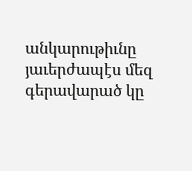անկարութիւնը յաւերժապէս մեզ գերավարած կը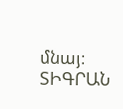մնայ։
ՏԻԳՐԱՆ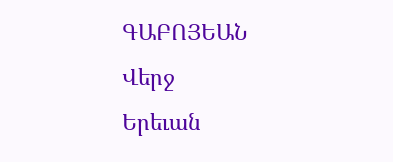ԳԱԲՈՅԵԱՆ
Վերջ
Երեւան